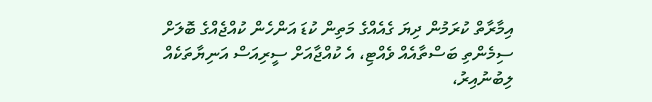އިމާރާތް ކުރަމުން ދިޔަ ގެއެއްގެ މަތިން ކުޑަ އަންހެން ކުއްޖެއްގެ ބޮލަށް ސިމެންތި ބަސްތާއެއް ވެއްޓި، އެ ކުއްޖާއަށް ސީރިއަސް އަނިޔާތަކެއް ލިބުނުއިރު،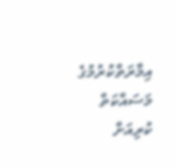އިމާރަތްކުރުމުގެ މަސައްކަތް ކުރިއަށް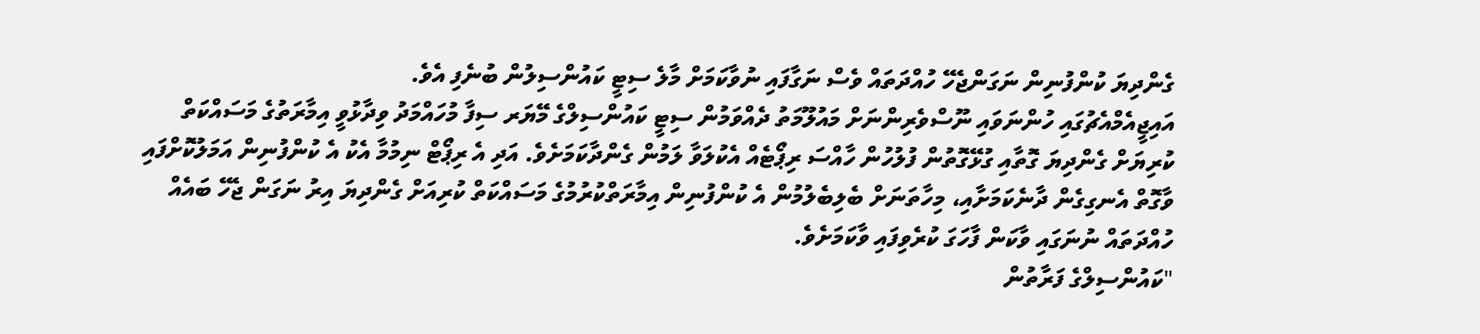ގެންދިޔަ ކުންފުނިން ނަގަންޖެހޭ ހުއްދަތައް ވެސް ނަގާފައި ނުވާކަމަށް މާލެ ސިޓީ ކައުންސިލުން ބުނެފި އެވެ.
އައިޖީއެމްއެޗުގައި ހުންނަވައި ނޫސްވެރިންނަށް މައުލޫމަތު ދެއްވަމުން ސިޓީ ކައުންސިލްގެ މޭޔަރ ސިފާ މުހައްމަދު ވިދާޅުވީ އިމާރަތުގެ މަސައްކަތް ކުރިޔަށް ގެންދިޔަ ގޮތާއި ގުޅޭގޮތުން ފުލުހުން ހާއްސަ ރިޕޯޓެއް އެކުލަވާ ލަމުން ގެންދާކަމަށެވެ. އަދި އެ ރިޕޯޓް ނިމުމާ އެކު އެ ކުންފުނިން އަމަލުކޮށްފައި ވާގޮތް އެނގިގެން ދާނެކަމަށާއި، މިހާތަނަށް ބެލިބެލުމުން އެ ކުންފުނިން އިމާރަތްކުރުމުގެ މަސައްކަތް ކުރިއަށް ގެންދިޔަ އިރު ނަގަން ޖެހޭ ބައެއް ހުއްދަތައް ނުނަގައި ވާކަން ފާހަގަ ކުރެވިފައި ވާކަމަށެވެ.
"ކައުންސިލްގެ ފަރާތުން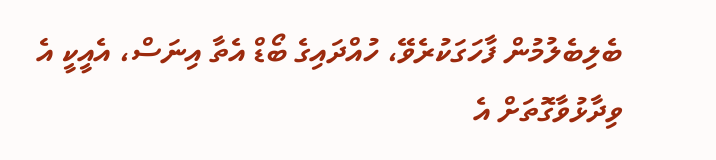ބެލިބެލުމުން ފާހަގަކުރެވޭ، ހުއްދައިގެ ބޯޑް އެތާ އިނަސް، އެއީކީ އެ ވިދާޅުވާގޮތަށް އެ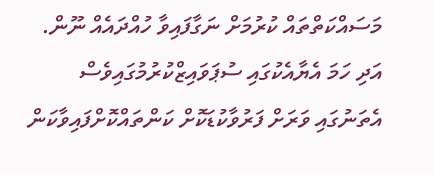މަސައްކަތްތައް ކުރުމަށް ނަގާފައިވާ ހުއްދައެއް ނޫން. އަދި ހަމަ އެޔާއެކުގައި ސުޕަވައިޒްކުރުމުގައިވެސް އެތަނުގައި ވަރަށް ފަރުވާކުޑަކޮށް ކަންތައްކޮށްފައިވާކަން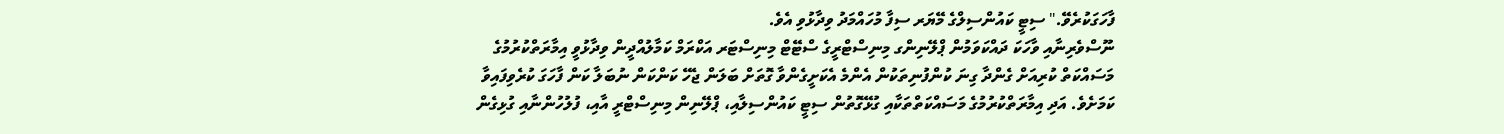ފާހަގަކުރެވޭ." ސިޓީ ކައުންސިލްގެ މޭޔަރ ސިފާ މުހައްމަދު ވިދާޅުވި އެވެ.
ނޫސްވެރިނާއި ވާހަކަ ދައްކަވަމުން ޕްލޭނިންގ މިނިސްޓްރީގެ ސްޓޭޓް މިނިސްޓަރ އަކްރަމް ކަމާލުއްދީން ވިދާޅުވީ އިމާރަތްކުރުމުގެ މަސައްކަތް ކުރިއަށް ގެންދާ ގިނަ ކުންފުނިތަކުން އެންމެ އެކަށީގެންވާ ގޮތަށް ބަލަން ޖެހޭ ކަންކަން ނުބަލާ ކަން ފާހަގަ ކުރެވިފައިވާ ކަމަށެވެ. އަދި އިމާރަތްކުރުމުގެ މަސައްކަތްތަކާއި ގުޅޭގޮތުން ސިޓީ ކައުންސިލާއި، ޕްލޭނިން މިނިސްޓްރީ އާއި، ފުލުހުންނާއި ގުޅިގެން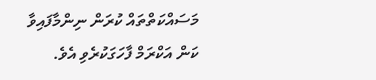މަސައްކަތްތައް ކުރަން ނިންމާފައިވާ ކަން އަކްރަމް ފާހަގަކުރެވި އެވެ.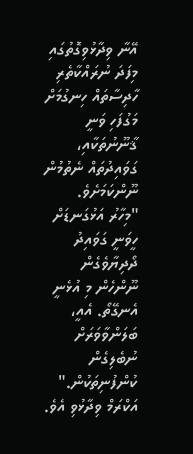އޭނާ ވިދާޅުވިގޮތުގައި މިފަދަ ނުރައްކާތެރި ހާދިސާތައް ހިނގުމަށް މަގުފަހި ވަނީ ޤާނޫނުތަކާއި، ގަވައިދުތައް ނެތުމުން ނޫންކަމަށެވެ.
"މިހާރު އަޅުގަނޑަށް ހީވަނީ ގަވައިދު ދޯދިޔާވެގެން ނޫންހެން މި އުޅެނީ އެނގޭތޯ. އެއީ، ބަލަންވާވަރަށް ނުބެލިގެން ކުންފުނިތަކުން." އަކްރަމް ވިދާޅުވި އެވެ.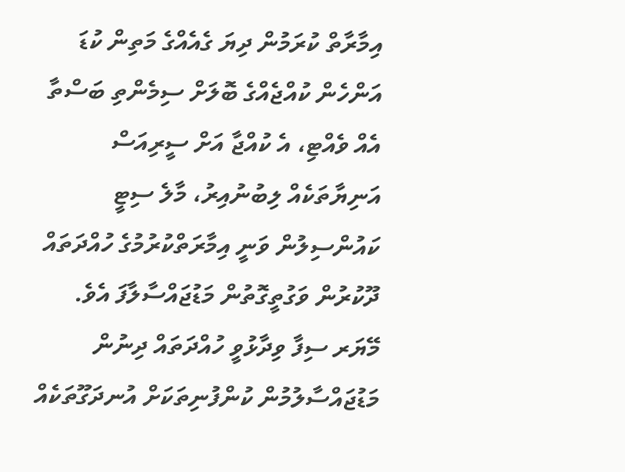އިމާރާތް ކުރަމުން ދިޔަ ގެއެއްގެ މަތިން ކުޑަ އަންހެން ކުއްޖެއްގެ ބޮލަށް ސިމެންތި ބަސްތާ އެއް ވެއްޓި، އެ ކުއްޖާ އަށް ސީރިއަސް އަނިޔާތަކެއް ލިބުނުއިރު، މާލެ ސިޓީ ކައުންސިލުން ވަނީ އިމާރަތްކުރުމުގެ ހުއްދަތައް ދޫކުރުން ވަގުތީގޮތުން މަޑުޖައްސާލާފަ އެވެ. މޭޔަރ ސިފާ ވިދާޅުވީ ހުއްދަތައް ދިނުން މަޑުޖައްސާލުމުން ކުންފުނިތަކަށް އުނދަގޫތަކެއް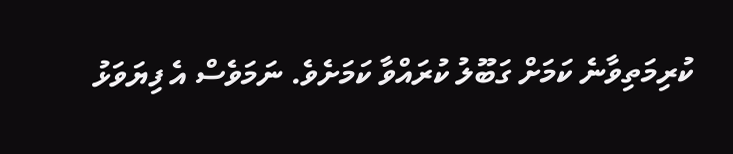ކުރިމަތިވާނެ ކަމަށް ގަބޫލު ކުރައްވާ ކަމަށެވެ. ނަމަވެސް އެ ފިޔަވަޅު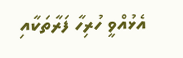އެޅުއްވީ ހުރިހާ ފަރާތަކާއި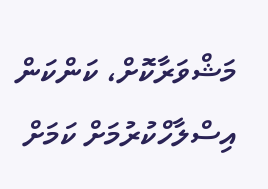މަޝްވަރާކޮށް، ކަންކަން އިސްލާހްކުރުމަށް ކަމަށް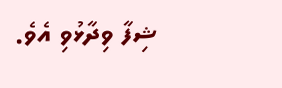ޝިފާ ވިދާޅުވި އެވެ.